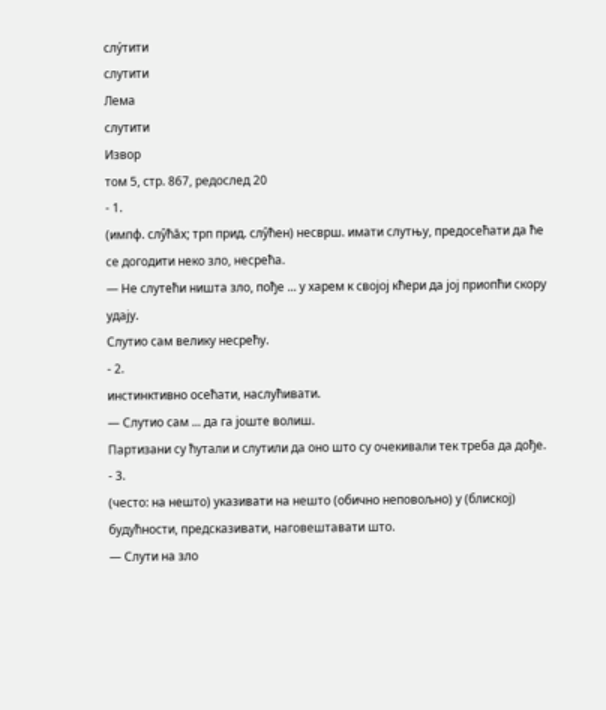слу́тити
слутити
Лема
слутити
Извор
том 5, стр. 867, редослед 20
- 1.
(импф. слу̑ћа̄х; трп прид. слу̑ћен) несврш. имати слутњу, предосећати да ће се догодити неко зло, несрећа.
— Не слутећи ништа зло, пође ... у харем к својој кћери да јој приопћи скору удају.
Слутио сам велику несрећу.
- 2.
инстинктивно осећати, наслућивати.
— Слутио сам ... да га јоште волиш.
Партизани су ћутали и слутили да оно што су очекивали тек треба да дође.
- 3.
(често: на нешто) указивати на нешто (обично неповољно) у (блиској) будућности, предсказивати, наговештавати што.
— Слути на зло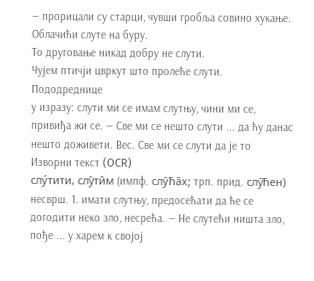— прорицали су старци, чувши гробља совино хукање.
Облачићи слуте на буру.
То друговање никад добру не слути.
Чујем птичји цвркут што пролеће слути.
Пододреднице
у изразу: слути ми се имам слутњу, чини ми се, привиђа жи се. — Све ми се нешто слути ... да ћу данас нешто доживети. Вес. Све ми се слути да је то
Изворни текст (OCR)
слу́тити, слу̑тӣм (импф. слу̑ћа̄х; трп. прид. слу̑ћен) несврш. 1. имати слутњу, предосећати да ће се догодити неко зло, несрећа. — Не слутећи ништа зло, пође ... у харем к својој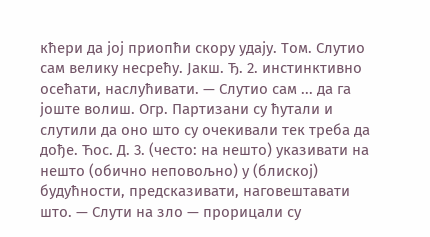кћери да јој приопћи скору удају. Том. Слутио сам велику несрећу. Јакш. Ђ. 2. инстинктивно осећати, наслућивати. — Слутио сам ... да га јоште волиш. Огр. Партизани су ћутали и слутили да оно што су очекивали тек треба да дође. Ћос. Д. 3. (често: на нешто) указивати на нешто (обично неповољно) у (блиској) будућности, предсказивати, наговештавати што. — Слути на зло — прорицали су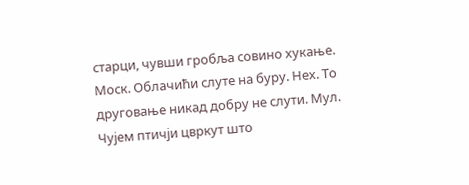старци, чувши гробља совино хукање. Моск. Облачићи слуте на буру. Нех. То друговање никад добру не слути. Мул. Чујем птичји цвркут што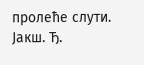пролеће слути. Јакш. Ђ.